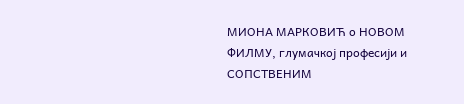МИОНА МАРКОВИЋ о НОВОМ ФИЛМУ, глумачкој професији и СОПСТВЕНИМ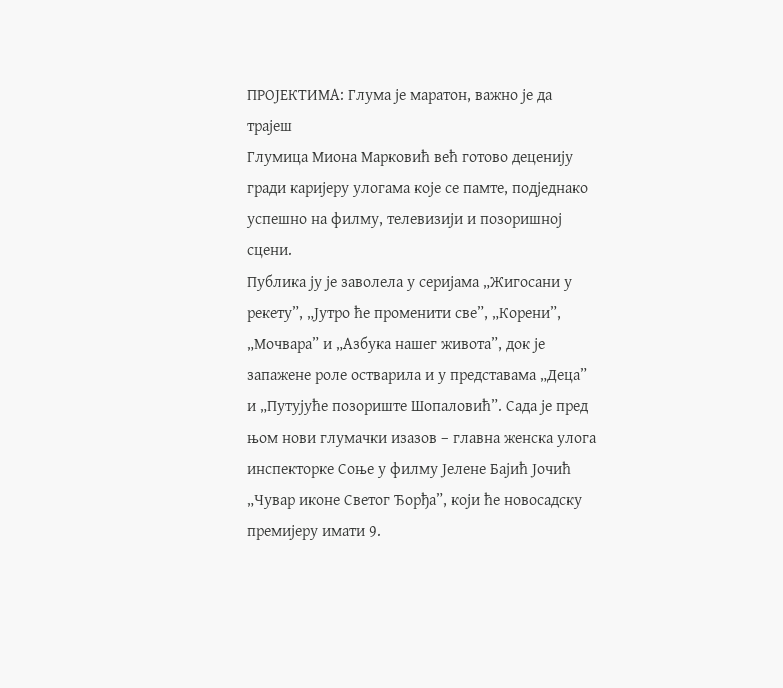ПРОЈЕКТИМА: Глума је маратон, важно је да трајеш
Глумица Миона Марковић већ готово деценију гради каријеру улогама које се памте, подједнако успешно на филму, телевизији и позоришној сцени.
Публика ју је заволела у серијама „Жигосани у рекету”, „Јутро ће променити све”, „Корени”, „Мочвара” и „Азбука нашег живота”, док је запажене роле остварила и у представама „Деца” и „Путујуће позориште Шопаловић”. Сада је пред њом нови глумачки изазов – главна женска улога инспекторке Соње у филму Јелене Бајић Јочић „Чувар иконе Светог Ђорђа”, који ће новосадску премијеру имати 9.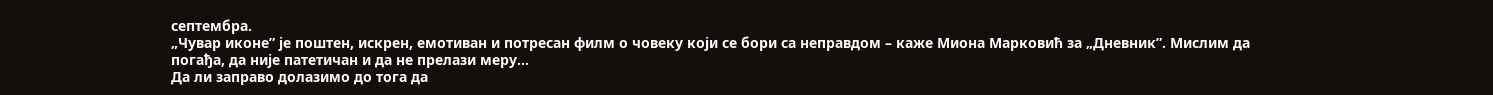септембра.
„Чувар иконе” је поштен, искрен, емотиван и потресан филм о човеку који се бори са неправдом – каже Миона Марковић за „Дневник”. Мислим да погађа, да није патетичан и да не прелази меру...
Да ли заправо долазимо до тога да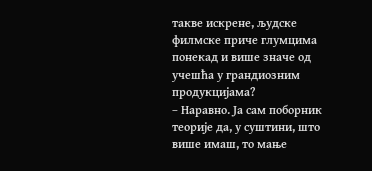такве искрене, људске филмске приче глумцима понекад и више значе од учешћа у грандиозним продукцијама?
– Наравно. Ја сам поборник теорије да, у суштини, што више имаш, то мање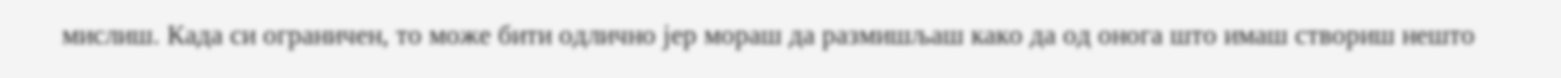мислиш. Када си ограничен, то може бити одлично јер мораш да размишљаш како да од онога што имаш створиш нешто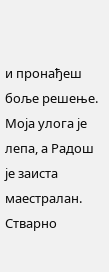и пронађеш боље решење. Моја улога је лепа, а Радош је заиста маестралан. Стварно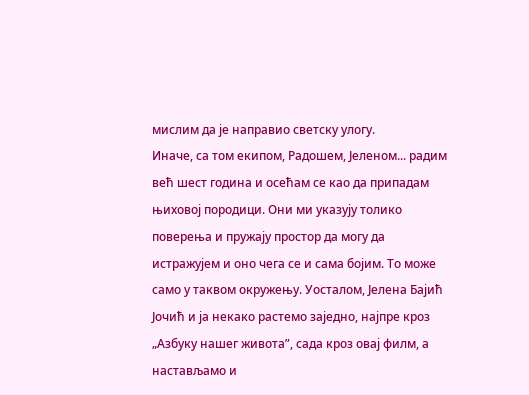мислим да је направио светску улогу.
Иначе, са том екипом, Радошем, Јеленом... радим већ шест година и осећам се као да припадам њиховој породици. Они ми указују толико поверења и пружају простор да могу да истражујем и оно чега се и сама бојим. То може само у таквом окружењу. Уосталом, Јелена Бајић Јочић и ја некако растемо заједно, најпре кроз „Азбуку нашег живота”, сада кроз овај филм, а настављамо и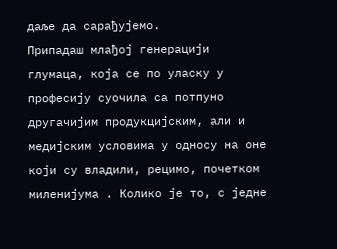даље да сарађујемо.
Припадаш млађој генерацији глумаца, која се по уласку у професију суочила са потпуно другачијим продукцијским, али и медијским условима у односу на оне који су владили, рецимо, почетком миленијума . Колико је то, с једне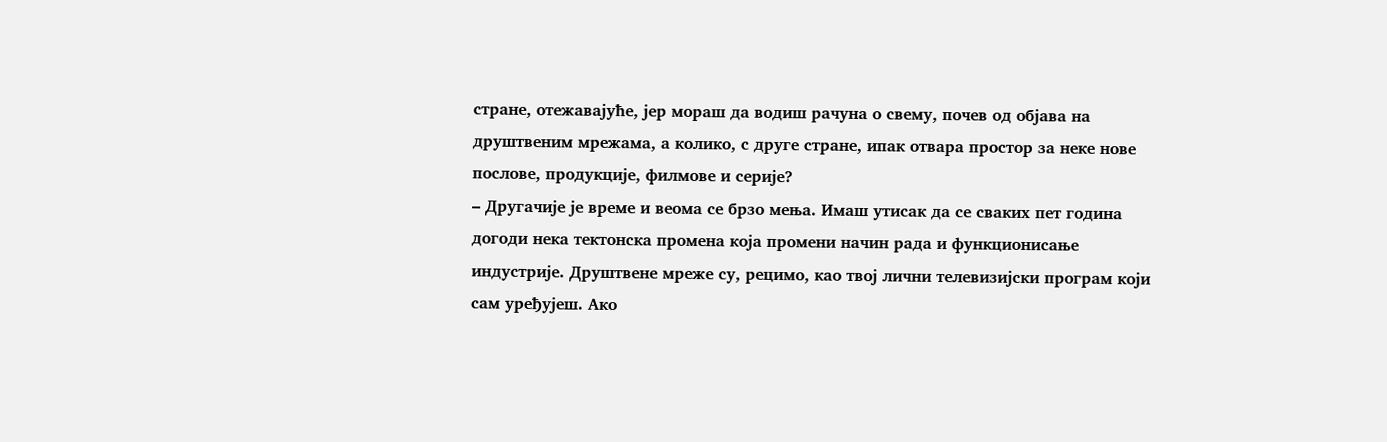стране, отежавајуће, јер мораш да водиш рачуна о свему, почев од објава на друштвеним мрежама, а колико, с друге стране, ипак отвара простор за неке нове послове, продукције, филмове и серије?
– Другачије је време и веома се брзо мења. Имаш утисак да се сваких пет година догоди нека тектонска промена која промени начин рада и функционисање индустрије. Друштвене мреже су, рецимо, као твој лични телевизијски програм који сам уређујеш. Ако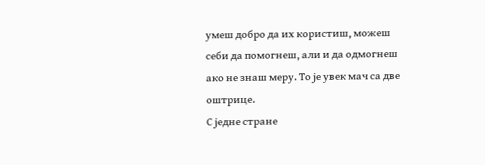умеш добро да их користиш, можеш себи да помогнеш, али и да одмогнеш ако не знаш меру. То је увек мач са две оштрице.
С једне стране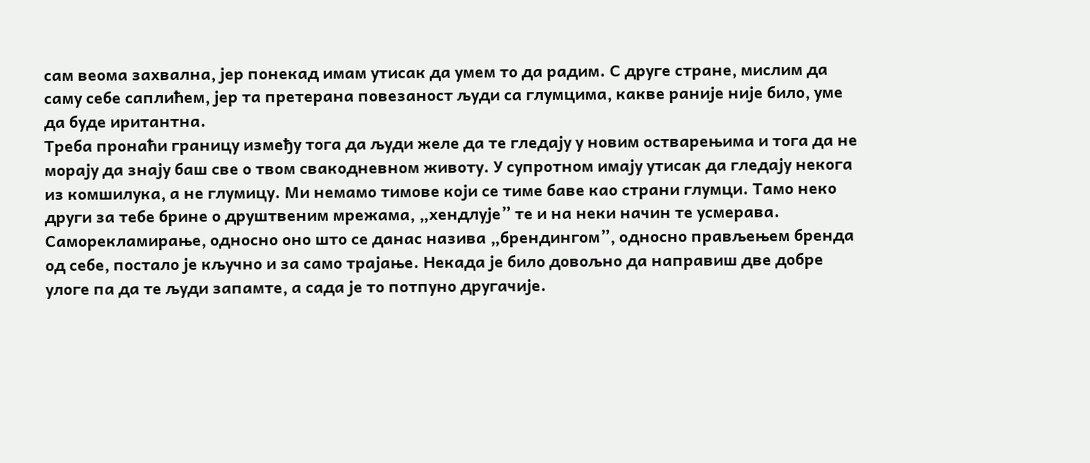сам веома захвална, јер понекад имам утисак да умем то да радим. С друге стране, мислим да саму себе саплићем, јер та претерана повезаност људи са глумцима, какве раније није било, уме да буде иритантна.
Треба пронаћи границу између тога да људи желе да те гледају у новим остварењима и тога да не морају да знају баш све о твом свакодневном животу. У супротном имају утисак да гледају некога из комшилука, а не глумицу. Ми немамо тимове који се тиме баве као страни глумци. Тамо неко други за тебе брине о друштвеним мрежама, „хендлује” те и на неки начин те усмерава.
Саморекламирање, односно оно што се данас назива „брендингом”, односно прављењем бренда од себе, постало је кључно и за само трајање. Некада је било довољно да направиш две добре улоге па да те људи запамте, а сада је то потпуно другачије.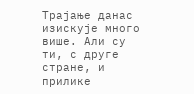Трајање данас изискује много више. Али су ти, с друге стране, и прилике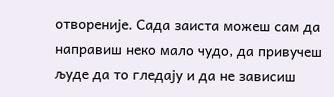отвореније. Сада заиста можеш сам да направиш неко мало чудо, да привучеш људе да то гледају и да не зависиш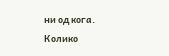ни од кога.
Колико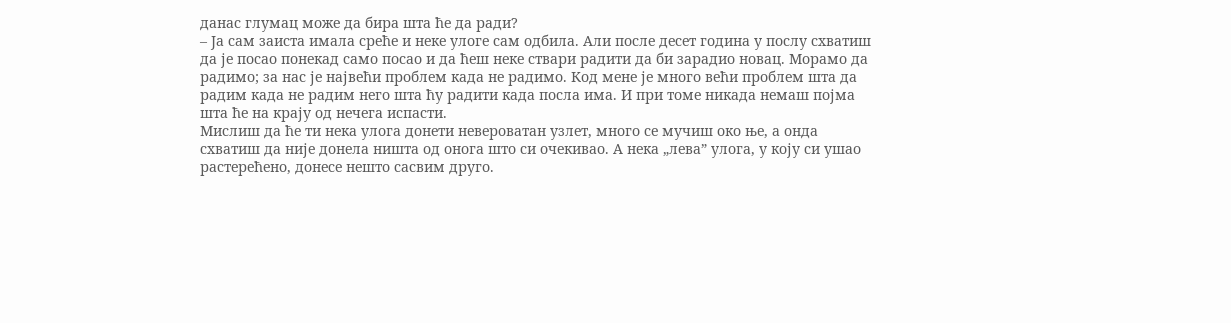данас глумац може да бира шта ће да ради?
– Ја сам заиста имала среће и неке улоге сам одбила. Али после десет година у послу схватиш да је посао понекад само посао и да ћеш неке ствари радити да би зарадио новац. Морамо да радимо; за нас је највећи проблем када не радимо. Код мене је много већи проблем шта да радим када не радим него шта ћу радити када посла има. И при томе никада немаш појма шта ће на крају од нечега испасти.
Мислиш да ће ти нека улога донети невероватан узлет, много се мучиш око ње, а онда схватиш да није донела ништа од онога што си очекивао. А нека „лева” улога, у коју си ушао растерећено, донесе нешто сасвим друго.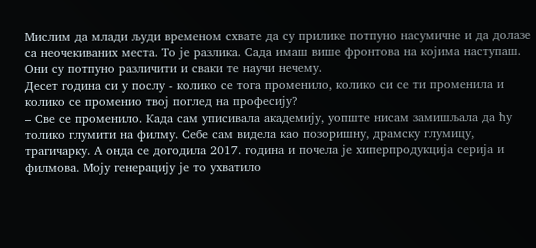Мислим да млади људи временом схвате да су прилике потпуно насумичне и да долазе са неочекиваних места. То је разлика. Сада имаш више фронтова на којима наступаш. Они су потпуно различити и сваки те научи нечему.
Десет година си у послу - колико се тога променило, колико си се ти променила и колико се променио твој поглед на професију?
– Све се променило. Када сам уписивала академију, уопште нисам замишљала да ћу толико глумити на филму. Себе сам видела као позоришну, драмску глумицу, трагичарку. А онда се догодила 2017. година и почела је хиперпродукција серија и филмова. Моју генерацију је то ухватило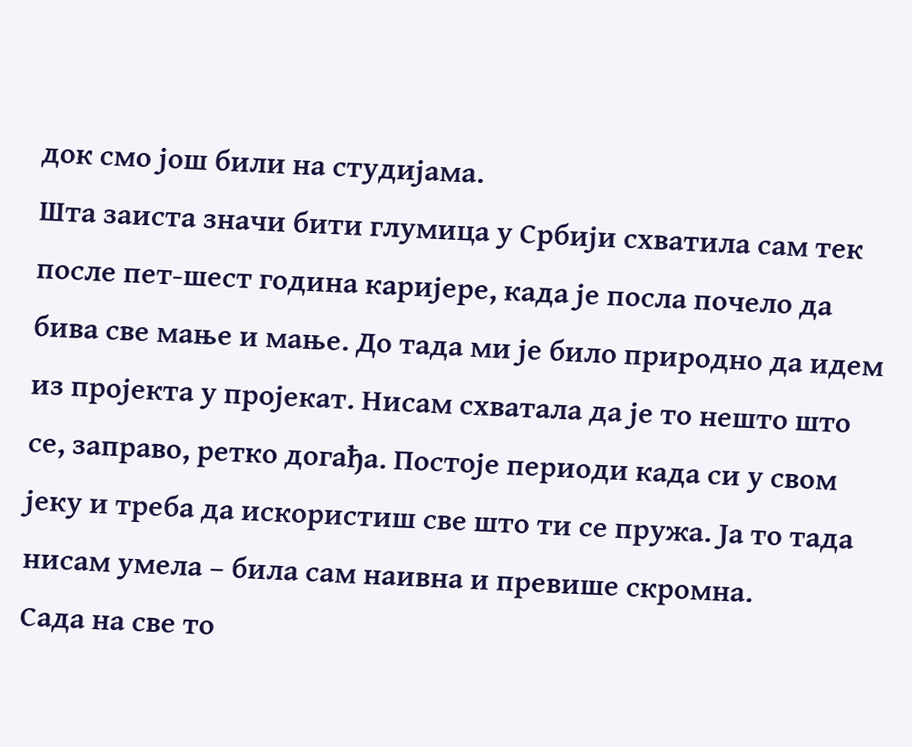док смо још били на студијама.
Шта заиста значи бити глумица у Србији схватила сам тек после пет-шест година каријере, када је посла почело да бива све мање и мање. До тада ми је било природно да идем из пројекта у пројекат. Нисам схватала да је то нешто што се, заправо, ретко догађа. Постоје периоди када си у свом јеку и треба да искористиш све што ти се пружа. Ја то тада нисам умела – била сам наивна и превише скромна.
Сада на све то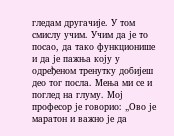гледам другачије. У том смислу учим. Учим да је то посао, да тако функционише и да је пажња коју у одређеном тренутку добијеш део тог посла. Мења ми се и поглед на глуму. Мој професор је говорио: „Ово је маратон и важно је да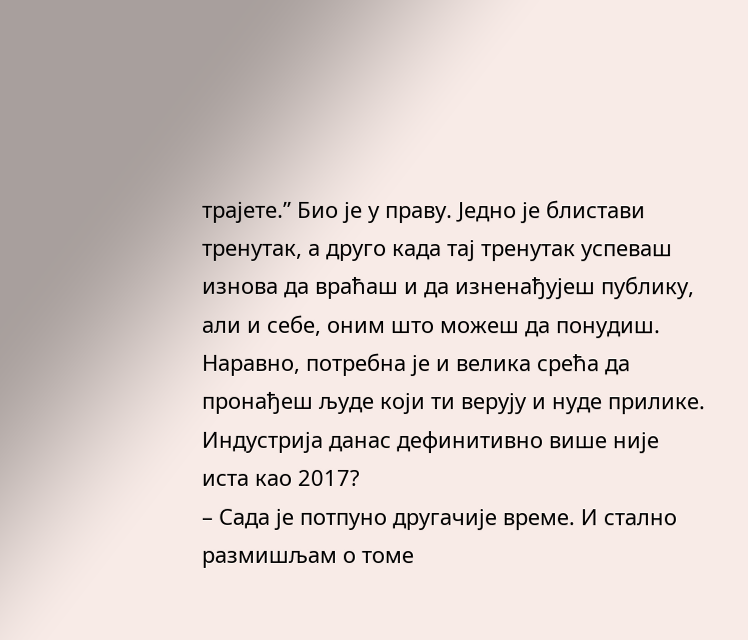трајете.” Био је у праву. Једно је блистави тренутак, а друго када тај тренутак успеваш изнова да враћаш и да изненађујеш публику, али и себе, оним што можеш да понудиш. Наравно, потребна је и велика срећа да пронађеш људе који ти верују и нуде прилике.
Индустрија данас дефинитивно више није иста као 2017?
– Сада је потпуно другачије време. И стално размишљам о томе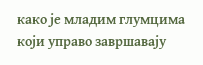како је младим глумцима који управо завршавају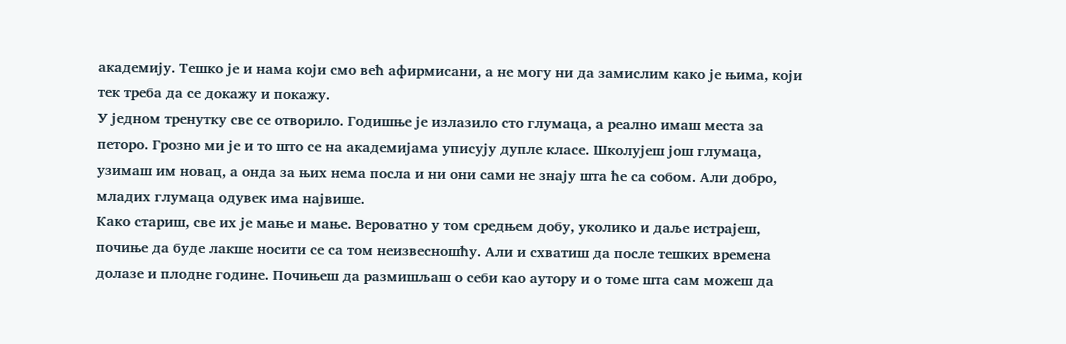академију. Тешко је и нама који смо већ афирмисани, а не могу ни да замислим како је њима, који тек треба да се докажу и покажу.
У једном тренутку све се отворило. Годишње је излазило сто глумаца, а реално имаш места за петоро. Грозно ми је и то што се на академијама уписују дупле класе. Школујеш још глумаца, узимаш им новац, а онда за њих нема посла и ни они сами не знају шта ће са собом. Али добро, младих глумаца одувек има највише.
Како стариш, све их је мање и мање. Вероватно у том средњем добу, уколико и даље истрајеш, почиње да буде лакше носити се са том неизвесношћу. Али и схватиш да после тешких времена долазе и плодне године. Почињеш да размишљаш о себи као аутору и о томе шта сам можеш да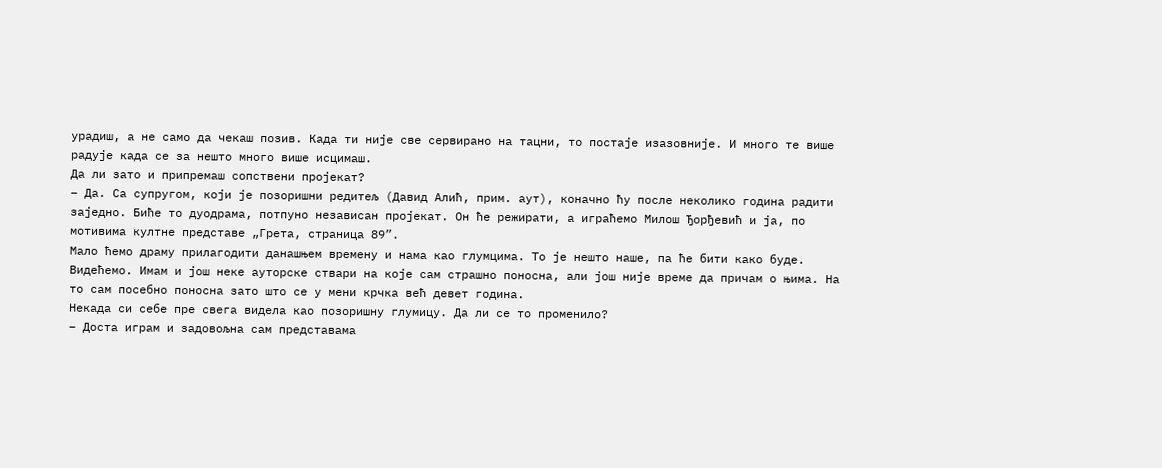урадиш, а не само да чекаш позив. Када ти није све сервирано на тацни, то постаје изазовније. И много те више радује када се за нешто много више исцимаш.
Да ли зато и припремаш сопствени пројекат?
– Да. Са супругом, који је позоришни редитељ (Давид Алић, прим. аут), коначно ћу после неколико година радити заједно. Биће то дуодрама, потпуно независан пројекат. Он ће режирати, а играћемо Милош Ђорђевић и ја, по мотивима култне представе „Грета, страница 89”.
Мало ћемо драму прилагодити данашњем времену и нама као глумцима. То је нешто наше, па ће бити како буде. Видећемо. Имам и још неке ауторске ствари на које сам страшно поносна, али још није време да причам о њима. На то сам посебно поносна зато што се у мени крчка већ девет година.
Некада си себе пре свега видела као позоришну глумицу. Да ли се то променило?
– Доста играм и задовољна сам представама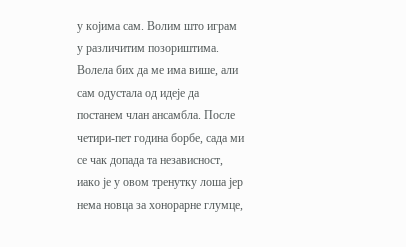у којима сам. Волим што играм у различитим позориштима. Волела бих да ме има више, али сам одустала од идеје да постанем члан ансамбла. После четири-пет година борбе, сада ми се чак допада та независност, иако је у овом тренутку лоша јер нема новца за хонорарне глумце,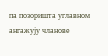па позоришта углавном ангажују чланове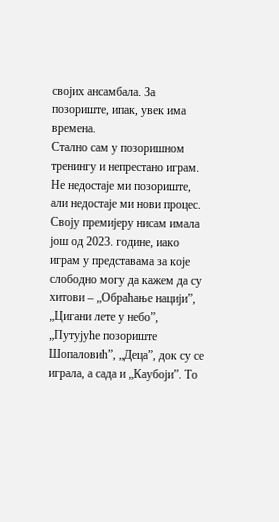својих ансамбала. За позориште, ипак, увек има времена.
Стално сам у позоришном тренингу и непрестано играм. Не недостаје ми позориште, али недостаје ми нови процес. Своју премијеру нисам имала још од 2023. године, иако играм у представама за које слободно могу да кажем да су хитови – „Обраћање нацији”, „Цигани лете у небо”, „Путујуће позориште Шопаловић”, „Деца”, док су се играла, а сада и „Каубоји”. То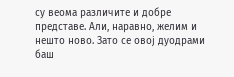су веома различите и добре представе. Али, наравно, желим и нешто ново. Зато се овој дуодрами баш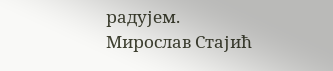радујем.
Мирослав Стајић